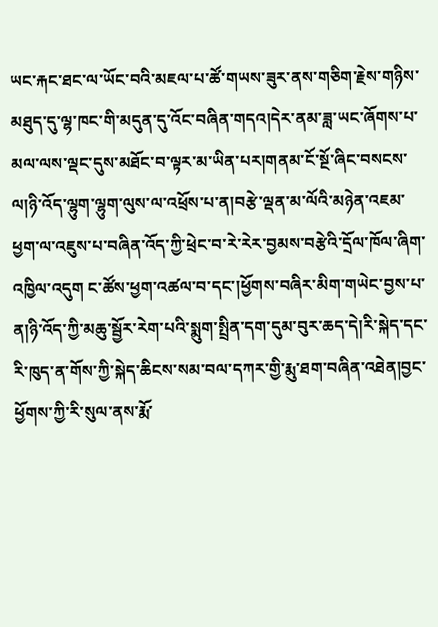ཡང་རྐང་ཐང་ལ་ཡོང་བའི་མཇལ་པ་ཚོ་གཡས་ཟུར་ནས་གཅིག་རྗེས་གཉིས་མཐུད་དུ་ལྷ་ཁང་གི་མདུན་དུ་འོང་བཞིན་གདའ།དེར་ནམ་ཟླ་ཡང་ཞོགས་པ་མལ་ལས་ལྡང་དུས་མཐོང་བ་ལྟར་མ་ཡིན་པར།གནམ་ངོ་སྔོ་ཞིང་བསངས་ལ།ཉི་འོད་ལྷུག་ལྷུག་ལུས་ལ་འཕྲོས་པ་ན།བརྩེ་ལྡན་མ་ལོའི་མཉེན་འཇམ་ཕྱག་ལ་འཇུས་པ་བཞིན་འོད་ཀྱི་ཕྲེང་བ་རེ་རེར་བྱམས་བརྩེའི་དྲོལ་ཁོལ་ཞིག་འཁྱིལ་འདུག ང་ཚོས་ཕྱག་འཚལ་བ་དང་།ཕྱོགས་བཞིར་མིག་གཡེང་བྱས་པ་ན།ཉི་འོད་ཀྱི་མཆུ་སྦྱོར་རེག་པའི་སྨུག་སྤྲིན་དག་དུམ་བུར་ཆད་དེ།རི་སྐེད་དང་རི་ཁུད་ན་གོས་ཀྱི་སྐེད་ཆིངས་སམ་བལ་དཀར་གྱི་རྨུ་ཐག་བཞིན་འཐེན།བྱང་ཕྱོགས་ཀྱི་རི་སུལ་ནས་རྨོ་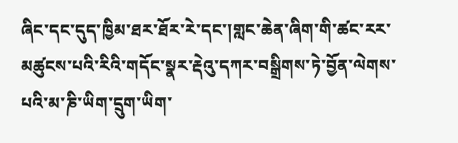ཞིང་དང་དུད་ཁྱིམ་ཐར་ཐོར་རེ་དང་།གླང་ཆེན་ཞིག་གི་ཚང་རར་མཚུངས་པའི་རིའི་གདོང་སྣར་རྡེའུ་དཀར་བསྒྲིགས་ཏེ་བྱོན་ལེགས་པའི་མ་ཎི་ཡིག་དྲུག་ཡིག་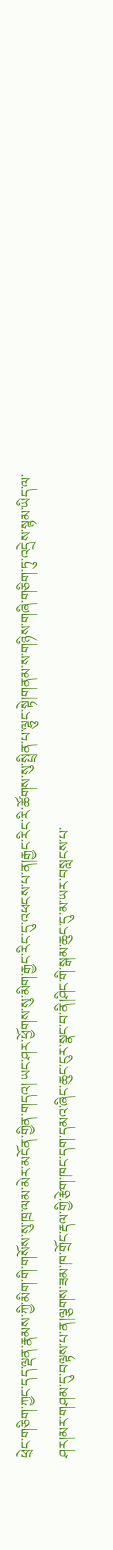ཕྲེང་གཅིག་ཀྱང་དད་ལྡན་རྣམས་ཀྱི་མིག་གི་གསོས་སུ་ཁྲ་ལམ་མེར་མངོན་གྱིན་གདའ། ཡང་ཤར་ཕྱོགས་སུ་མིག་རྒྱང་རིང་དུ་འཕངས་པ་ན།རྒྱང་རིང་རི་ཚོགས་སུ་སྤྲིན་པ་ལྷུང་སྟེ།གནམ་ས་གཉིས་གཞི་གཅིག་ཏུ་འདྲེས་སྙམ་ཡིད་ལ་ཤར།མར་གཤམ་དུ་བལྟས་པ་ན།ལྕགས་ཟམ་ཁ་གྲོང་རྡལ་གྱི་རྩེག་ཁང་དག་དམའ་ཞིང་ཆུང་ངུར་སྣང་བ་ནི།ཤིང་གི་སྒམ་ཆུང་དུ་མ་ཡར་བསླངས་པ་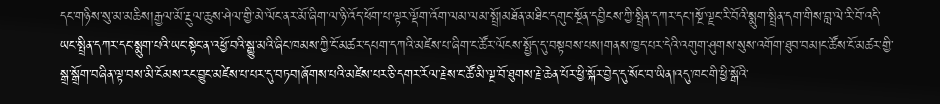དང་གཉིས་སུ་མ་མཆིས།རྒྱལ་མོ་རྔུལ་ཆུས་ཤེལ་གྱི་མེ་ལོང་ནར་མོ་ཞིག་ལ་ཉི་འོད་ཕོག་པ་ལྟར་ལྡོག་འོག་ལམ་ལམ་སྤྲོ།མཐོན་མཐིང་དགུང་སྔོན་དབྱིངས་ཀྱི་སྤྲིན་དཀར་དང་།སྔོ་ལྗང་རི་བོའི་སྨུག་སྤྲིན་དག་གིས་བླ་ལེ་རི་བོ་འདི་ཡང་སྤྲིན་དཀར་དང་སྨུག་པའི་ཡང་སྟེང་ན་འཕྱོ་བའི་སྒྱུ་མའི་ཞིང་ཁམས་ཀྱི་ངོ་མཚར་དཔག་དཀའི་མཛེས་པ་ཞིག་ང་ཚོར་ལོངས་སྤྱོད་དུ་བསྟབས་པས།གནས་ཁྱད་པར་དེའི་འགུག་ཤུགས་སུས་འགོག་ཐུབ་བམ།ང་ཚོས་ངོ་མཚར་གྱི་སྒྲ་སྒྲོག་བཞིན་ལྟ་བས་མི་ངོམས་རང་བྱུང་མཛེས་པ་པར་དུ་བཏབ།ཞོགས་པའི་མཛེས་པར་ཅི་དགར་རོལ་རྗེས་ང་ཚོ་མི་ལྔ་བོ་ཐུགས་རྗེ་ཆེན་པོར་ཕྱི་སྐོར་བྱེད་དུ་སོང་བ་ཡིན།འདུ་ཁང་གི་ཕྱི་སྒོའི་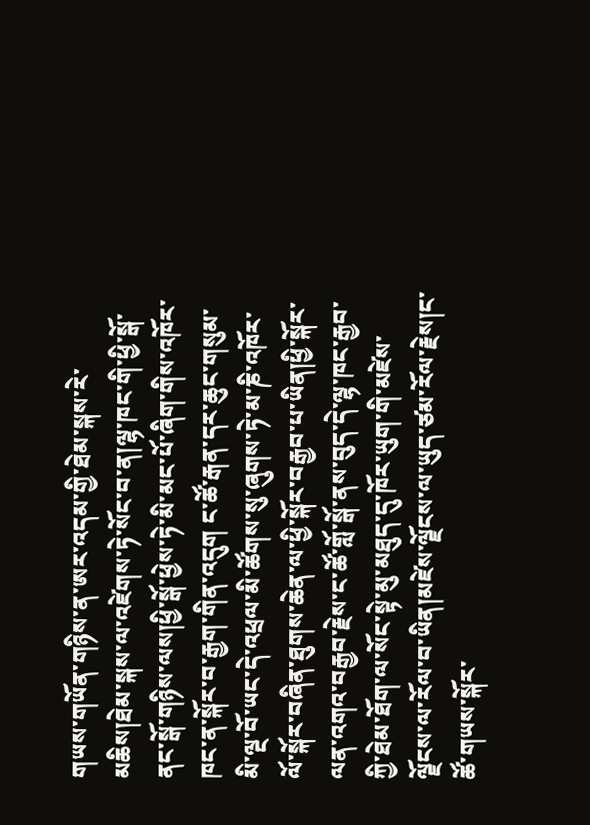གཡས་གཡོན་གཉིས་ན་ཨར་འདམ་གྱི་ཐེམ་སྐས་རེ་མཆིས།ཐེམ་སྐས་ལ་འཛེགས་ཏེ་སོང་བ་ན།ལྷ་ཁང་གི་ཕྱི་སྒོ་ནང་སྒོ་གཉིས་ལས།ཕྱི་སྒོ་ཕྱེས་ཏེ་མི་མང་པོ་ཞིག་གིས་འཁོར་ཁང་ན་སྐོར་བ་རྒྱག་གིན་འདུག ང་ཚོ་རྒན་དར་ཆུང་གསུམ་མི་ལྔ་བོ་ཡང་དེ་འཕྲལ་མི་ཚོགས་སུ་ཞུགས་ཏེ་མ་ཎི་འཁོར་ལོ་སྐོར་བཞིན་ཐུགས་ཆེན་ལ་ཕྱི་སྐོར་བརྒྱབ་པ་ཡིན།ཕྱི་སྐོར་ལན་འགའ་བརྒྱབ་རྗེས་ང་ཚོ་གློ་སྒོ་ནས་བུད་དེ་ལྷ་ཁང་རྒྱབ་ཀྱི་ཐེམ་ཐོག་ལ་སོང་སྟེ་མུ་མཐུད་དུ་ཁོར་ཡུག་གི་མཛེས་ལྗོངས་ལ་རོལ་བ་ཡིན།མཛེས་ལྗོངས་ལ་ཡུད་ཙམ་རོལ་རྗེས།ང་ཚོ་གཡས་སྐོར་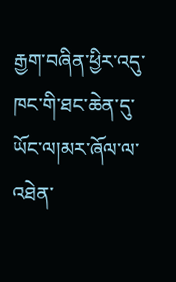རྒྱག་བཞིན་ཕྱིར་འདུ་ཁང་གི་ཐང་ཆེན་དུ་ཡོང་ལ།མར་ཞོལ་ལ་འཐེན་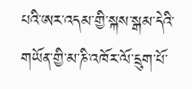པའི་ཨར་འདམ་གྱི་སྐས་སྒམ་དེའི་གཡོན་གྱི་མ་ཎི་འཁོར་ལོ་དྲུག་པོ་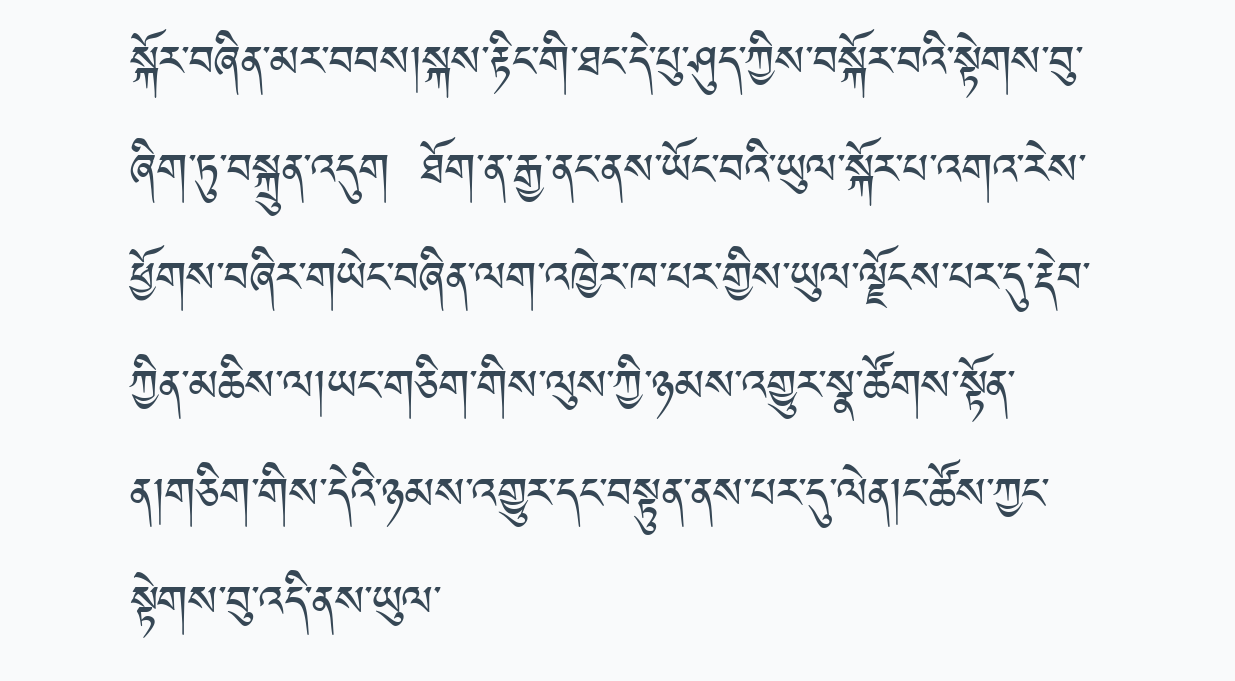སྐོར་བཞིན་མར་བབས།སྐས་རྟིང་གི་ཐང་དེ་པུ་ཤུད་ཀྱིས་བསྐོར་བའི་སྟེགས་བུ་ཞིག་ཏུ་བསྐྲུན་འདུག  ཐོག་ན་རྒྱ་ནང་ནས་ཡོང་བའི་ཡུལ་སྐོར་པ་འགའ་རེས་ཕྱོགས་བཞིར་གཡེང་བཞིན་ལག་འཁྱེར་ཁ་པར་གྱིས་ཡུལ་ལྗོངས་པར་དུ་རྡེབ་ཀྱིན་མཆིས་ལ།ཡང་གཅིག་གིས་ལུས་ཀྱི་ཉམས་འགྱུར་སྣ་ཚོགས་སྟོན་ན།གཅིག་གིས་དེའི་ཉམས་འགྱུར་དང་བསྟུན་ནས་པར་དུ་ལེན།ང་ཚོས་ཀྱང་སྟེགས་བུ་འདི་ནས་ཡུལ་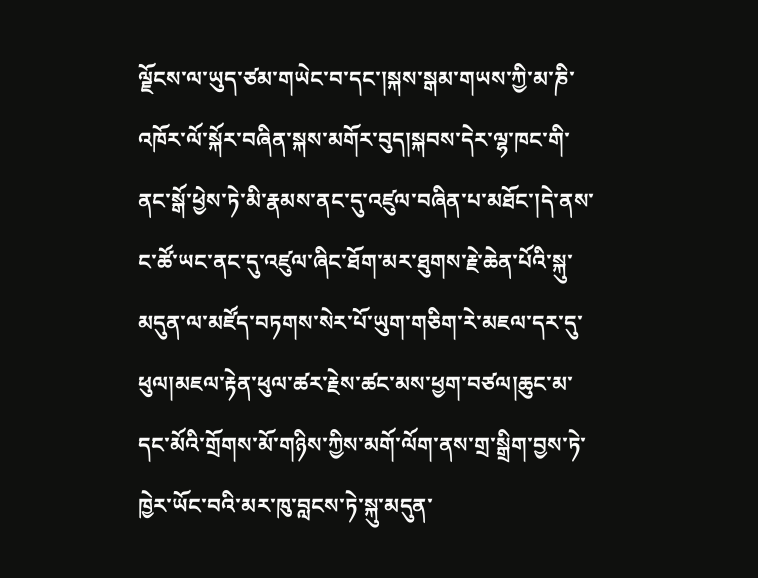ལྗོངས་ལ་ཡུད་ཙམ་གཡེང་བ་དང་།སྐས་སྒམ་གཡས་ཀྱི་མ་ཎི་འཁོར་ལོ་སྐོར་བཞིན་སྐས་མགོར་བུད།སྐབས་དེར་ལྷ་ཁང་གི་ནང་སྒོ་ཕྱེས་ཏེ་མི་རྣམས་ནང་དུ་འཛུལ་བཞིན་པ་མཐོང་།དེ་ནས་ང་ཚོ་ཡང་ནང་དུ་འཛུལ་ཞིང་ཐོག་མར་ཐུགས་རྗེ་ཆེན་པོའི་སྐུ་མདུན་ལ་མཛོད་བཏགས་སེར་པོ་ཡུག་གཅིག་རེ་མཇལ་དར་དུ་ཕུལ།མཇལ་རྟེན་ཕུལ་ཚར་རྗེས་ཚང་མས་ཕྱག་བཙལ།ཆུང་མ་དང་མོའི་གྲོགས་མོ་གཉིས་ཀྱིས་མགོ་ལོག་ནས་གྲ་སྒྲིག་བྱས་ཏེ་ཁྱེར་ཡོང་བའི་མར་ཁུ་བླངས་ཏེ་སྐུ་མདུན་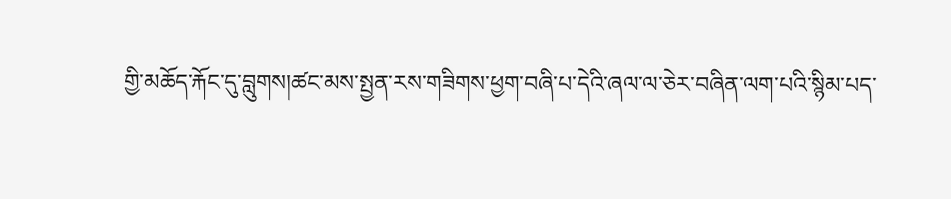གྱི་མཆོད་རྐོང་དུ་བླུགས།ཚང་མས་སྤྱན་རས་གཟིགས་ཕྱག་བཞི་པ་དེའི་ཞལ་ལ་ཅེར་བཞིན་ལག་པའི་སྙིམ་པད་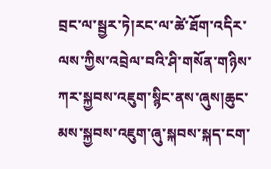བྲང་ལ་སྦྱར་ཏེ།རང་ལ་ཚེ་ཐོག་འདིར་ལས་ཀྱིས་འབྲེལ་བའི་ཤི་གསོན་གཉིས་ཀར་སྐྱབས་འཇུག་སྙིང་ནས་ཞུས།ཆུང་མས་སྐྱབས་འཇུག་ཞུ་སྐབས་སྐད་ངག་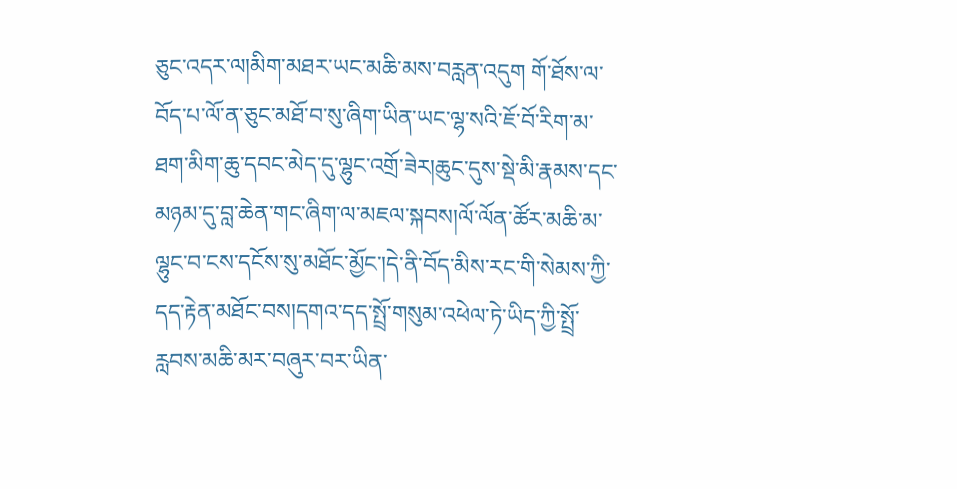ཅུང་འདར་ལ།མིག་མཐར་ཡང་མཆི་མས་བརླན་འདུག གོ་ཐོས་ལ་བོད་པ་ལོ་ན་ཅུང་མཐོ་བ་སུ་ཞིག་ཡིན་ཡང་ལྷ་སའི་ཇོ་བོ་རིག་མ་ཐག་མིག་ཆུ་དབང་མེད་དུ་ལྷུང་འགྲོ་ཟེར།ཆུང་དུས་སྡེ་མི་རྣམས་དང་མཉམ་དུ་བླ་ཆེན་གང་ཞིག་ལ་མཇལ་སྐབས།ལོ་ལོན་ཚོར་མཆི་མ་ལྷུང་བ་ངས་དངོས་སུ་མཐོང་མྱོང་།དེ་ནི་བོད་མིས་རང་གི་སེམས་ཀྱི་དད་རྟེན་མཐོང་བས།དགའ་དད་སྤྲོ་གསུམ་འཕེལ་ཏེ་ཡིད་ཀྱི་སྤྲོ་རླབས་མཆི་མར་བཞུར་བར་ཡིན་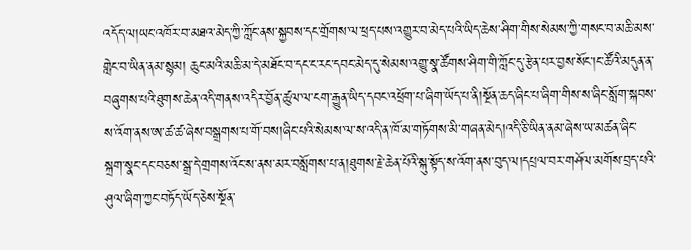འདོད་ལ།ཡང་འཁོར་བ་མཐའ་མེད་ཀྱི་ཀློང་ནས་སྐྱབས་དང་གྲོགས་ལ་ཕྲད་པས་འགྱུར་བ་མེད་པའི་ཡིད་ཆེས་ཤིག་གིས་སེམས་ཀྱི་གསང་བ་མཆི་མས་གླེང་བ་ཡིན་ནམ་སྙམ། ཆུང་མའི་མཆི་མ་དེ་མཐོང་བ་དང་ང་རང་དབང་མེད་དུ་སེམས་འགྱུ་སྣ་ཚོགས་ཤིག་གི་ཀློང་དུ་རྩེན་པར་བྱས་སོང་།ང་ཚོའི་མདུན་ན་བཞུགས་པའི་ཐུགས་ཆེན་འདི་གནས་འདིར་བྱོན་ཚུལ་ལ་ངག་རྒྱུན་ཡིད་དབང་འཕྲོག་པ་ཞིག་ཡོད་པ་ནི།སྔོན་ཆད་ཞིང་པ་ཞིག་གིས་ས་ཞིང་སློག་སྐབས་ས་འོག་ནས་ཨ་ཚ་ཚ་ཞེས་བསྒྲགས་པ་གོ་བས།ཞིང་པའི་སེམས་ལ་ས་འདི་ན་ཁོ་མ་གཏོགས་མི་གཞན་མེད།འདི་ཅི་ཡིན་ནམ་ཞེས་ཡ་མཚན་ཞིང་སྐྲག་སྣང་དང་བཅས་སྒྲ་དེ་གྲགས་འོང་ས་ནས་མར་བསློགས་པ་ན།ཐུགས་རྗེ་ཆེན་པོའི་སྐུ་སྟོད་ས་འོག་ནས་བུད་ལ།དཔྲལ་བར་གཤོལ་མགོས་བྲད་པའི་ཤུལ་ཞིག་ཀྱང་བཏོད་ཡོད་ཅེས་སྔོན་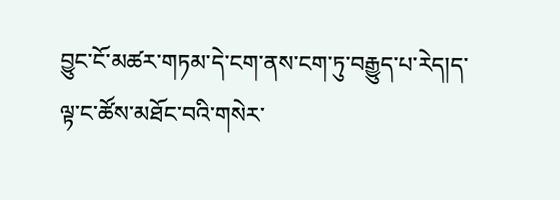བྱུང་ངོ་མཚར་གཏམ་དེ་ངག་ནས་ངག་ཏུ་བརྒྱུད་པ་རེད།ད་ལྟ་ང་ཚོས་མཐོང་བའི་གསེར་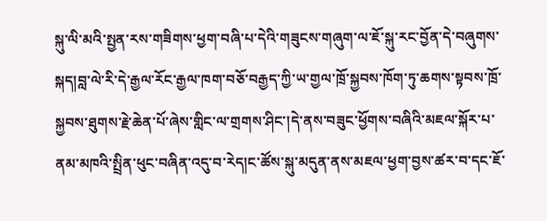སྐུ་ལི་མའི་སྤྱན་རས་གཟིགས་ཕྱག་བཞི་པ་དེའི་གཟུངས་གཞུག་ལ་ཇོ་སྐུ་རང་བྱོན་དེ་བཞུགས་སྐད།བླ་ལེ་རི་དེ་རྒྱལ་རོང་རྒྱལ་ཁག་བཅོ་བརྒྱད་ཀྱི་ཡ་གྱལ་ཁྲོ་སྐྱབས་ཁོག་ཏུ་ཆགས་སྟབས་ཁྲོ་སྐྱབས་ཐུགས་རྗེ་ཆེན་པོ་ཞེས་གླིང་ལ་གྲགས་ཤིང་།དེ་ནས་བཟུང་ཕྱོགས་བཞིའི་མཇལ་སྐོར་པ་ནམ་མཁའི་སྤྲིན་ཕུང་བཞིན་འདུ་བ་རེད།ང་ཚོས་སྐུ་མདུན་ནས་མཇལ་ཕྱག་བྱས་ཚར་བ་དང་ཇོ་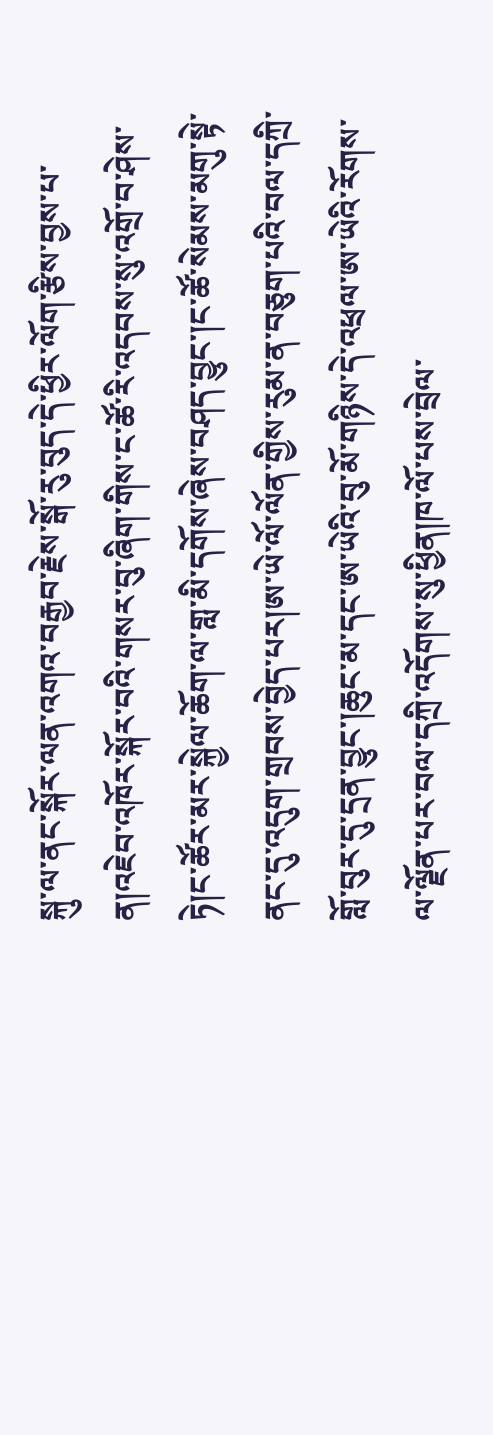སྐུ་ལ་ནང་སྐོར་ལན་འགའ་བརྒྱབ་རྗེས་སྒོ་རུ་བུད་དེ་ཕྱིར་ལོག་རྩིས་བྱས་པ་ན།འཇེབ་འཁོར་སྐོར་བའི་གསར་བུ་ཞིག་གིས་ང་ཚོ་རི་འདབས་སུ་འགྲོ་བ་ཤེས་ཏེ།ང་ཚོར་མར་སྐྱེལ་ཆོག་ལ་གླ་མི་དགོས་ཞེས་བཤད་བྱུང་།ང་ཚོ་སེམས་མགུ་སྟེ་ནང་དུ་འདུག་གྲབས་བྱེད་པར།ཨ་ཡེ་ལོ་ལོན་གྱིས་རུམ་ན་བཅུག་པའི་བལ་དཀྲི་གློ་བུར་དུ་དྲན་བྱུང་།ཆུང་མ་དང་ཨ་ཡེའི་བུ་མོ་གཉིས་དེ་འཕྲལ་ཨ་ཡེའི་རོགས་ལ་ལྗོན་པར་བལ་དཀྲི་འདོགས་སུ་ཕྱིན།ཁ་ལོ་པས་བྲེལ་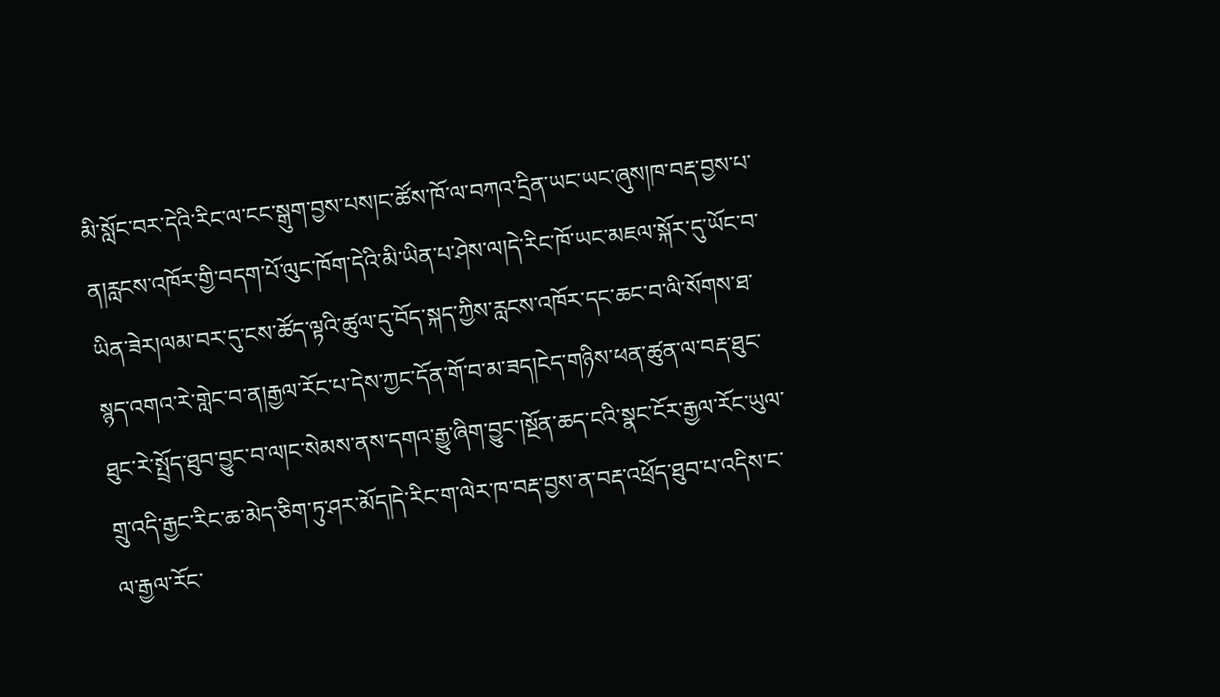མི་སློང་བར་དེའི་རིང་ལ་ངང་སྒུག་བྱས་པས།ང་ཚོས་ཁོ་ལ་བཀའ་དྲིན་ཡང་ཡང་ཞུས།ཁ་བརྡ་བྱས་པ་ན།རླངས་འཁོར་གྱི་བདག་པོ་ལུང་ཁོག་དེའི་མི་ཡིན་པ་ཤེས་ལ།དེ་རིང་ཁོ་ཡང་མཇལ་སྐོར་དུ་ཡོང་བ་ཡིན་ཟེར།ལམ་བར་དུ་ངས་ཚོད་ལྟའི་ཚུལ་དུ་བོད་སྐད་ཀྱིས་རླངས་འཁོར་དང་ཆང་བ་ལི་སོགས་ཐ་སྙད་འགའ་རེ་གླེང་བ་ན།རྒྱལ་རོང་པ་དེས་ཀྱང་དོན་གོ་བ་མ་ཟད།ངེད་གཉིས་ཕན་ཚུན་ལ་བརྡ་ཐུང་ཐུང་རེ་སྤྲོད་ཐུབ་བྱུང་བ་ལ།ང་སེམས་ནས་དགའ་རྒྱུ་ཞིག་བྱུང་།སྔོན་ཆད་ངའི་སྣང་ངོར་རྒྱལ་རོང་ཡུལ་གྲུ་འདི་རྒྱང་རིང་ཆ་མེད་ཅིག་ཏུ་ཤར་མོད།དེ་རིང་ག་ལེར་ཁ་བརྡ་བྱས་ན་བརྡ་འཕྲོད་ཐུབ་པ་འདིས་ང་ལ་རྒྱལ་རོང་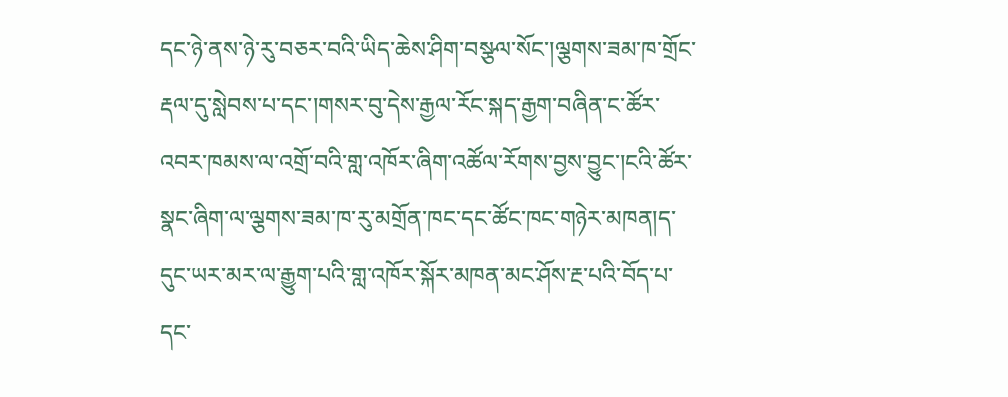དང་ཉེ་ནས་ཉེ་རུ་བཅར་བའི་ཡིད་ཆེས་ཤིག་བསྩལ་སོང་།ལྕགས་ཟམ་ཁ་གྲོང་རྡལ་དུ་སླེབས་པ་དང་།གསར་བུ་དེས་རྒྱལ་རོང་སྐད་རྒྱག་བཞིན་ང་ཚོར་འབར་ཁམས་ལ་འགྲོ་བའི་གླ་འཁོར་ཞིག་འཚོལ་རོགས་བྱས་བྱུང་།ངའི་ཚོར་སྣང་ཞིག་ལ་ལྕགས་ཟམ་ཁ་རུ་མགྲོན་ཁང་དང་ཚོང་ཁང་གཉེར་མཁན།ད་དུང་ཡར་མར་ལ་རྒྱུག་པའི་གླ་འཁོར་སྐོར་མཁན་མང་ཤོས་རྔ་པའི་བོད་པ་དང་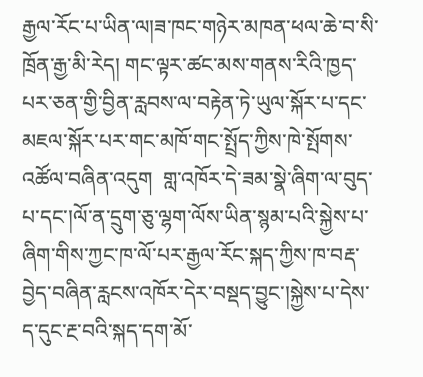རྒྱལ་རོང་པ་ཡིན་ལ།ཟ་ཁང་གཉེར་མཁན་ཕལ་ཆེ་བ་སི་ཁྲོན་རྒྱ་མི་རེད། གང་ལྟར་ཚང་མས་གནས་རིའི་ཁྱད་པར་ཅན་གྱི་བྱིན་རླབས་ལ་བརྟེན་ཏེ་ཡུལ་སྐོར་པ་དང་མཇལ་སྐོར་པར་གང་མཁོ་གང་སྤྲོད་ཀྱིས་ཁེ་སྤོགས་འཚོལ་བཞིན་འདུག  གླ་འཁོར་དེ་ཟམ་སྣེ་ཞིག་ལ་བུད་པ་དང་།ལོ་ན་དྲུག་ཅུ་ལྷག་ལོས་ཡིན་སྙམ་པའི་སྐྱེས་པ་ཞིག་གིས་ཀྱང་ཁ་ལོ་པར་རྒྱལ་རོང་སྐད་ཀྱིས་ཁ་བརྡ་བྱེད་བཞིན་རླངས་འཁོར་དེར་བསྡད་བྱུང་།སྐྱེས་པ་དེས་ད་དུང་རྔ་བའི་སྐད་དག་མོ་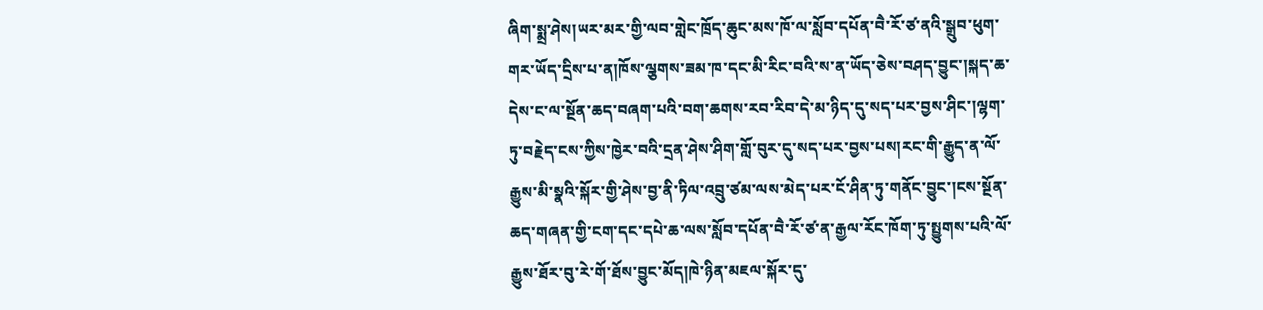ཞིག་སྨྲ་ཤེས།ཡར་མར་གྱི་ལབ་གླེང་ཁྲོད་ཆུང་མས་ཁོ་ལ་སློབ་དཔོན་བཻ་རོ་ཙ་ནའི་སྒྲུབ་ཕུག་གར་ཡོད་དྲིས་པ་ན།ཁོས་ལྕགས་ཟམ་ཁ་དང་མི་རིང་བའི་ས་ན་ཡོད་ཅེས་བཤད་བྱུང་།སྐད་ཆ་དེས་ང་ལ་སྔོན་ཆད་བཞག་པའི་བག་ཆགས་རབ་རིབ་དེ་མ་ཉིད་དུ་སད་པར་བྱས་ཤིང་།ལྷག་ཏུ་བརྗེད་ངས་ཀྱིས་ཁྱེར་བའི་དྲན་ཤེས་ཤིག་གློ་བུར་དུ་སད་པར་བྱས་པས།རང་གི་རྒྱུད་ན་ལོ་རྒྱུས་མི་སྣའི་སྐོར་གྱི་ཤེས་བྱ་ནི་ཏིལ་འབྲུ་ཙམ་ལས་མེད་པར་ངོ་ཤིན་ཏུ་གནོང་བྱུང་།ངས་སྔོན་ཆད་གཞན་གྱི་ངག་དང་དཔེ་ཆ་ལས་སློབ་དཔོན་བཻ་རོ་ཙ་ན་རྒྱལ་རོང་ཁོག་ཏུ་སྤྱུགས་པའི་ལོ་རྒྱུས་ཐོར་བུ་རེ་གོ་ཐོས་བྱུང་མོད།ཁེ་ཉིན་མཇལ་སྐོར་དུ་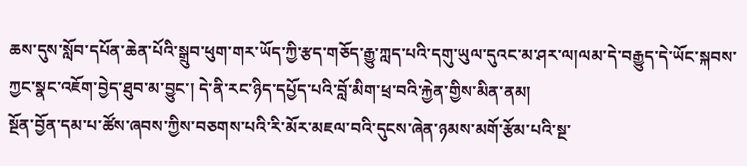ཆས་དུས་སློབ་དཔོན་ཆེན་པོའི་སྒྲུབ་ཕུག་གར་ཡོད་ཀྱི་རྩད་གཅོད་རྒྱུ་ཀླད་པའི་དགུ་ཡུལ་དུའང་མ་ཤར་ལ།ལམ་དེ་བརྒྱུད་དེ་ཡོང་སྐབས་ཀྱང་སྣང་འཇོག་བྱེད་ཐུབ་མ་བྱུང་། དེ་ནི་རང་ཉིད་དཔྱོད་པའི་བློ་མིག་ཕྲ་བའི་རྐྱེན་གྱིས་མིན་ནམ།
སྔོན་བྱོན་དམ་པ་ཚོས་ཞབས་ཀྱིས་བཅགས་པའི་རི་མོར་མཇལ་བའི་དུངས་ཞེན་ཉམས་མགོ་རྩོམ་པའི་སྔ་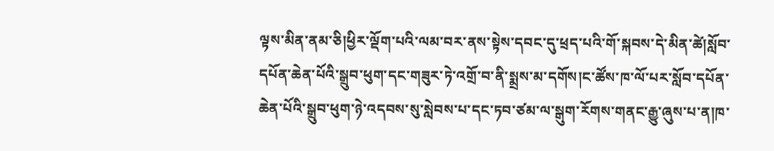ལྟས་མིན་ནམ་ཅི།ཕྱིར་ལྡོག་པའི་ལམ་བར་ནས་སྟེས་དབང་དུ་ཕྲད་པའི་གོ་སྐབས་དེ་མིན་ཚེ།སློབ་དཔོན་ཆེན་པོའི་སྒྲུབ་ཕུག་དང་གཟུར་ཏེ་འགྲོ་བ་ནི་སྨྲས་མ་དགོས།ང་ཚོས་ཁ་ལོ་པར་སློབ་དཔོན་ཆེན་པོའི་སྒྲུབ་ཕུག་ཉེ་འདབས་སུ་སླེབས་པ་དང་ཏབ་ཙམ་ལ་སྒུག་རོགས་གནང་རྒྱུ་ཞུས་པ་ན།ཁ་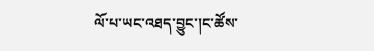ལོ་པ་ཡང་འཐད་བྱུང་།ང་ཚོས་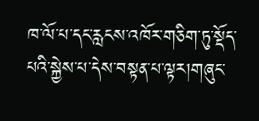ཁ་ལོ་པ་དང་རླངས་འཁོར་གཅིག་ཏུ་སྡོད་པའི་སྐྱེས་པ་དེས་བསྟན་པ་ལྟར།གཞུང་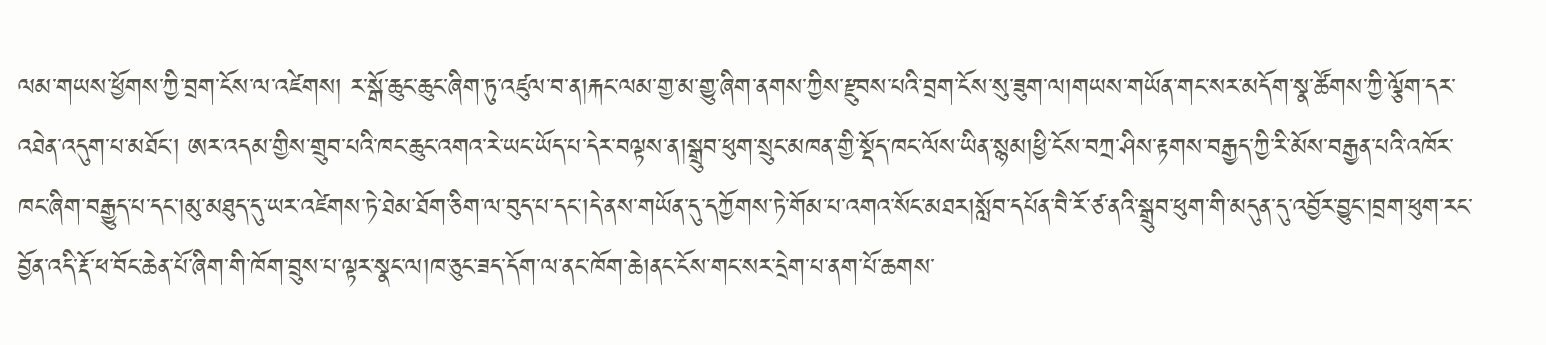ལམ་གཡས་ཕྱོགས་ཀྱི་བྲག་ངོས་ལ་འཛེགས། ར་སྒོ་ཆུང་ཆུང་ཞིག་ཏུ་འཛུལ་བ་ན།རྐང་ལམ་གྱ་མ་གྱུ་ཞིག་ནགས་ཀྱིས་རྫུབས་པའི་བྲག་ངོས་སུ་ཟུག་ལ།གཡས་གཡོན་གང་སར་མདོག་སྣ་ཚོགས་ཀྱི་ལྕོག་དར་འཐེན་འདུག་པ་མཐོང་། ཨར་འདམ་གྱིས་གྲུབ་པའི་ཁང་ཆུང་འགའ་རེ་ཡང་ཡོད་པ་དེར་བལྟས་ན།སྒྲུབ་ཕུག་སྲུང་མཁན་གྱི་སྡོད་ཁང་ལོས་ཡིན་སྙམ།ཕྱི་ངོས་བཀྲ་ཤིས་རྟགས་བརྒྱད་ཀྱི་རི་མོས་བརྒྱན་པའི་འཁོར་ཁང་ཞིག་བརྒྱུད་པ་དང་།མུ་མཐུད་དུ་ཡར་འཛེགས་ཏེ་ཐེམ་ཐོག་ཅིག་ལ་བུད་པ་དང་།དེ་ནས་གཡོན་དུ་དཀྱོགས་ཏེ་གོམ་པ་འགའ་སོང་མཐར།སློབ་དཔོན་བཻ་རོ་ཙ་ནའི་སྒྲུབ་ཕུག་གི་མདུན་དུ་འབྱོར་བྱུང་།བྲག་ཕུག་རང་བྱོན་འདི་རྡོ་ཕ་བོང་ཆེན་པོ་ཞིག་གི་ཁོག་བྲུས་པ་ལྟར་སྣང་ལ།ཁ་ཅུང་ཟད་དོག་ལ་ནང་ཁོག་ཆེ།ནང་ངོས་གང་སར་དྲེག་པ་ནག་པོ་ཆགས་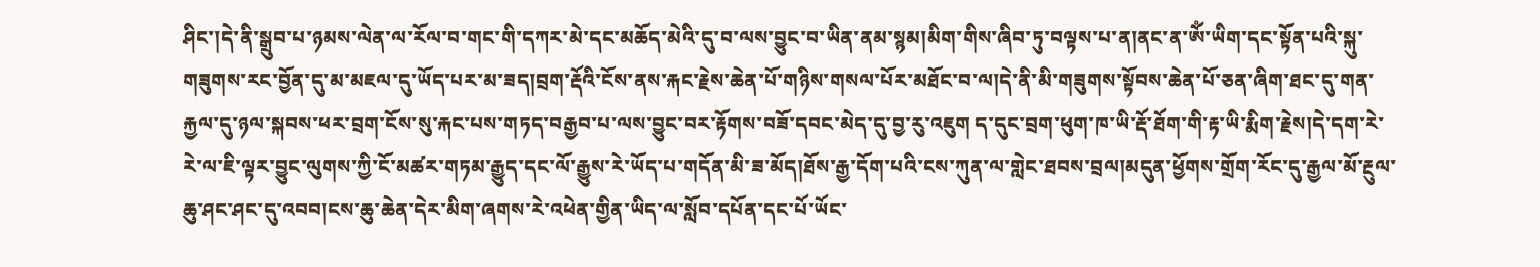ཤིང་།དེ་ནི་སྒྲུབ་པ་ཉམས་ལེན་ལ་རོལ་བ་གང་གི་དཀར་མེ་དང་མཆོད་མེའི་དུ་བ་ལས་བྱུང་བ་ཡིན་ནམ་སྙམ།མིག་གིས་ཞིབ་ཏུ་བལྟས་པ་ན།ནང་ན་ཨོཾ་ཡིག་དང་སྟོན་པའི་སྐུ་གཟུགས་རང་བྱོན་དུ་མ་མཇལ་དུ་ཡོད་པར་མ་ཟད།བྲག་རྡོའི་ངོས་ནས་རྐང་རྗེས་ཆེན་པོ་གཉིས་གསལ་པོར་མཐོང་བ་ལ།དེ་ནི་མི་གཟུགས་སྟོབས་ཆེན་པོ་ཅན་ཞིག་ཐང་དུ་གན་རྐྱལ་དུ་ཉལ་སྐབས་ཕར་བྲག་ངོས་སུ་རྐང་པས་གཏད་བརྒྱབ་པ་ལས་བྱུང་བར་རྟོགས་བཟོ་དབང་མེད་དུ་བྱ་རུ་འཇུག ད་དུང་བྲག་ཕུག་ཁ་ཡི་རྡོ་ཐོག་གི་རྟ་ཡི་རྨིག་རྗེས།དེ་དག་རེ་རེ་ལ་ཇི་ལྟར་བྱུང་ལུགས་ཀྱི་ངོ་མཚར་གཏམ་རྒྱུད་དང་ལོ་རྒྱུས་རེ་ཡོད་པ་གདོན་མི་ཟ་མོད།ཐོས་རྒྱ་དོག་པའི་ངས་ཀུན་ལ་གླེང་ཐབས་བྲལ།མདུན་ཕྱོགས་གྲོག་རོང་དུ་རྒྱལ་མོ་རྔུལ་ཆུ་ཤང་ཤང་དུ་འབབ།ངས་ཆུ་ཆེན་དེར་མིག་ཞགས་རེ་འཕེན་གྱིན་ཡིད་ལ་སློབ་དཔོན་དང་པོ་ཡོང་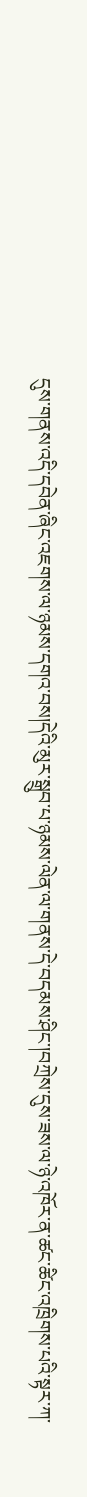དུས་གནས་འདི་དབེན་ཞིང་འཇགས་ལ་ཉམས་དགའ་བས།དེའི་མུར་སྒྲུབ་པ་ཉམས་ལེན་ལ་གནས་དེ་བདམས་ཤིང་།བཀྲེས་དུས་ཟས་ལ་ཉེ་འཁོར་ན་ཚང་ཚིང་འཁྲིགས་པའི་སྟར་ཀ་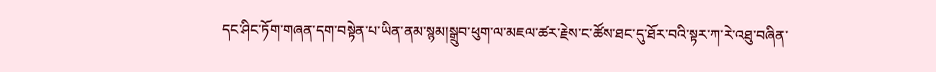དང་ཤིང་ཏོག་གཞན་དག་བསྟེན་པ་ཡིན་ནམ་སྙམ།སྒྲུབ་ཕུག་ལ་མཇལ་ཚར་རྗེས་ང་ཚོས་ཐང་དུ་ཐོར་བའི་སྟར་ཀ་རེ་འཐུ་བཞིན་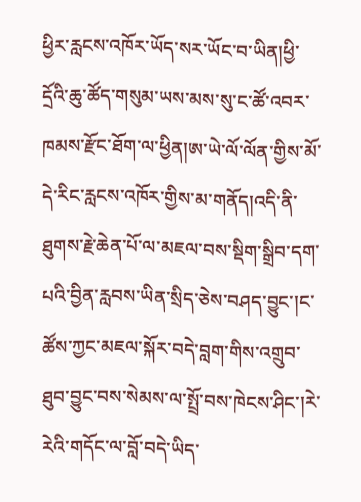ཕྱིར་རླངས་འཁོར་ཡོད་སར་ཡོང་བ་ཡིན།ཕྱི་དྲོའི་ཆུ་ཚོད་གསུམ་ཡས་མས་སུ་ང་ཚོ་འབར་ཁམས་རྫོང་ཐོག་ལ་ཕྱིན།ཨ་ཡེ་ལོ་ལོན་གྱིས་མོ་དེ་རིང་རླངས་འཁོར་གྱིས་མ་གནོད།འདི་ནི་ཐུགས་རྗེ་ཆེན་པོ་ལ་མཇལ་བས་སྡིག་སྒྲིབ་དག་པའི་བྱིན་རླབས་ཡིན་སྲིད་ཅེས་བཤད་བྱུང་།ང་ཚོས་ཀྱང་མཇལ་སྐོར་བདེ་བླག་གིས་འགྲུབ་ཐུབ་བྱུང་བས་སེམས་ལ་སྤྲོ་བས་ཁེངས་ཤིང་།རེ་རེའི་གདོང་ལ་བློ་བདེ་ཡིད་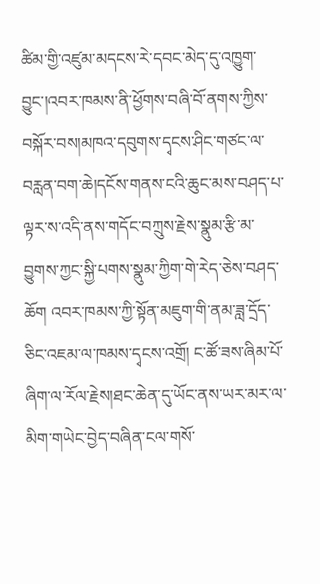ཚིམ་གྱི་འཛུམ་མདངས་རེ་དབང་མེད་དུ་འཁྱུག་བྱུང་།འབར་ཁམས་ནི་ཕྱོགས་བཞི་བོ་ནགས་ཀྱིས་བསྐོར་བས།མཁའ་དབུགས་དྭངས་ཤིང་གཙང་ལ་བརླན་བག་ཆེ།དངོས་གནས་ངའི་ཆུང་མས་བཤད་པ་ལྟར་ས་འདི་ནས་གདོང་བཀྲུས་རྗེས་སྣུམ་རྩི་མ་བྱུགས་ཀྱང་སྐྱི་པགས་སྣུམ་ཀྱིག་གེ་རེད་ཅེས་བཤད་ཆོག འབར་ཁམས་ཀྱི་སྟོན་མཇུག་གི་ནམ་ཟླ་དྲོད་ཅིང་འཇམ་ལ་ཁམས་དྭངས་འགྲོ། ང་ཚོ་ཟས་ཞིམ་པོ་ཞིག་ལ་རོལ་རྗེས།ཐང་ཆེན་དུ་ཡོང་ནས་ཡར་མར་ལ་མིག་གཡེང་བྱེད་བཞིན་ངལ་གསོ་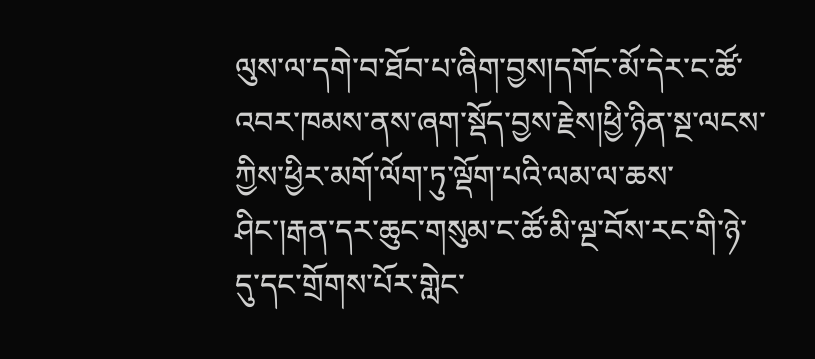ལུས་ལ་དགེ་བ་ཐོབ་པ་ཞིག་བྱས།དགོང་མོ་དེར་ང་ཚོ་འབར་ཁམས་ནས་ཞག་སྡོད་བྱས་རྗེས།ཕྱི་ཉིན་སྔ་ལངས་ཀྱིས་ཕྱིར་མགོ་ལོག་ཏུ་ལྡོག་པའི་ལམ་ལ་ཆས་ཤིང་།རྒན་དར་ཆུང་གསུམ་ང་ཚོ་མི་ལྔ་བོས་རང་གི་ཉེ་དུ་དང་གྲོགས་པོར་གླེང་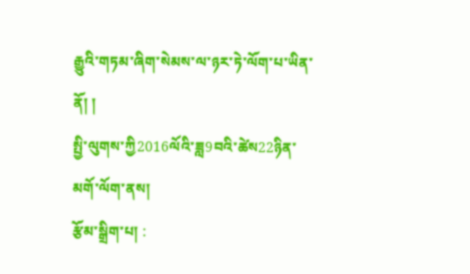རྒྱུའི་གཏམ་ཞིག་སེམས་ལ་ཉར་ཏེ་ལོག་པ་ཡིན་ནོ། །
སྤྱི་ལུགས་ཀྱི2016ལོའི་ཟླ9བའི་ཚེས22ཉིན་མགོ་ལོག་ནས།
རྩོམ་སྒྲིག་པ། :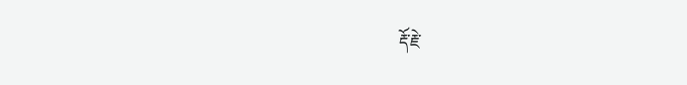རྡོ་རྗེ་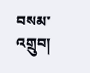བསམ་འགྲུབ།